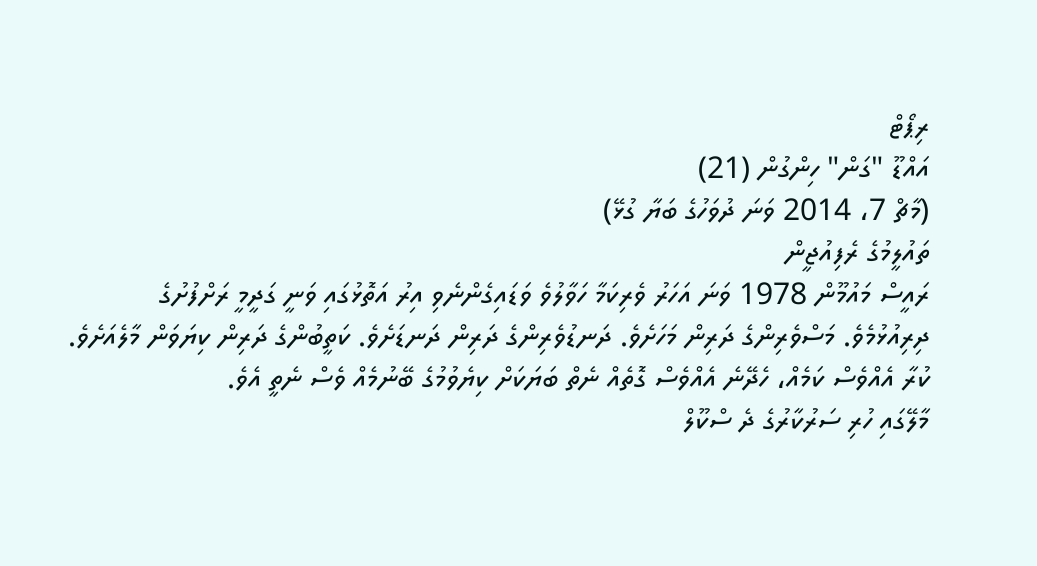ރިޕޯޓް
އައްޑޫ "ގަން" ހިންގުން (21)
(މާޗް 7، 2014 ވަނަ ދުވަހުގެ ބަޔާ ގުޅޭ)
ތައުލީމުގެ ރެފިއުޖީން
ރައީސް މައުމޫން 1978 ވަނަ އަހަރު ވެރިކަމާ ހަވާލުވެ ވަޑައިގެންނެވި އިރު އަތޮޅުގައި ވަނީ ގަދީމީ ރަށްފުށުގެ ދިރިއުޅުމެވެ. މަސްވެރިންގެ ދަރިން މަހަށެވެ. ދަނޑުވެރިންގެ ދަރިން ދަނޑަށެވެ. ކަތީބުންގެ ދަރިން ކިޔަވަން މާލެއަށެވެ. ކުރާ އެއްވެސް ކަމެއް، ހެދޭނެ އެއްވެސް ގޮތެއް ނެތް ބަޔަކަށް ކިޔެވުމުގެ ބޭނުމެއް ވެސް ނެތީ އެވެ.
މާލޭގައި ހުރި ސަރުކާރުގެ ދެ ސްކޫލް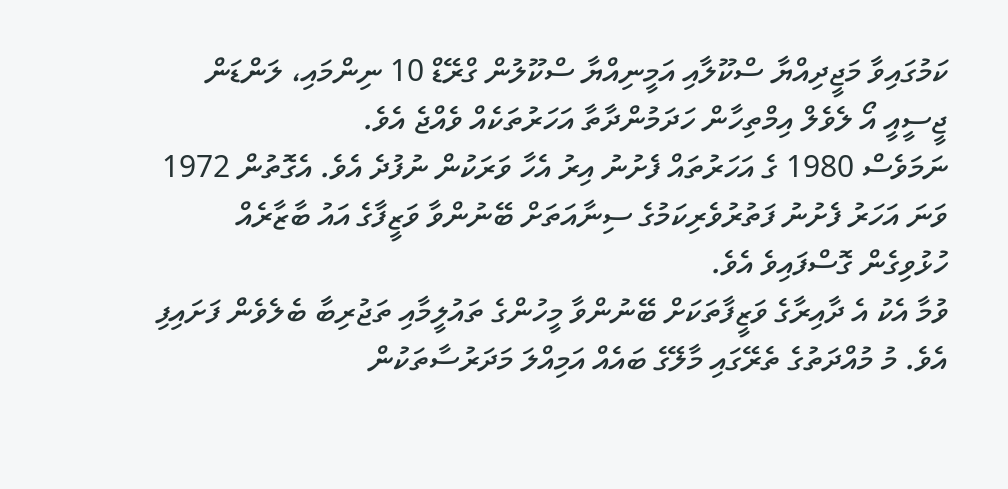ކަމުގައިވާ މަޖީދިއްޔާ ސްކޫލާއި އަމީނިއްޔާ ސްކޫލުން ގްރޭޑް 10 ނިންމައި، ލަންޑަން ޖީސީއީ އޯ ލެވެލް އިމްތިހާން ހަދަމުންދާތާ އަހަރުތަކެއް ވެއްޖެ އެވެ.
ނަމަވެސް 1980 ގެ އަހަރުތައް ފެށުނު އިރު އެހާ ވަރަކުން ނުފުދެ އެވެ. އެގޮތުން 1972 ވަނަ އަހަރު ފެށުނު ފަތުރުވެރިކަމުގެ ސިނާއަތަށް ބޭނުންވާ ވަޒީފާގެ އައު ބާޒާރެއް ހުޅުވިގެން ގޮސްފައިވެ އެވެ.
ވުމާ އެކު އެ ދާއިރާގެ ވަޒީފާތަކަށް ބޭނުންވާ މީހުންގެ ތައުލީމާއި ތަޖުރިބާ ބެލެވެން ފަށައިފި އެވެ. މު މުއްދަތުގެ ތެރޭގައި މާލޭގެ ބައެއް އަމިއްލަ މަދަރުސާތަކުން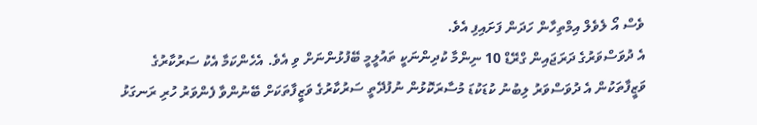ވެސް އޯ ލެވެލް އިމްތިހާން ހަދަން ފަށައިފި އެވެ.
އެ ދުވަސްވަރުގެ ދަރަޖައިން ގްރޭޑް 10 ނިންމާ ކުދިންނަކީ ތައުލީމީ ބޭފުޅުންނަށް ވި އެވެ. އެހެންކަމާ އެކު ސަރުކާރުގެ ވަޒީފާތަކުން އެ ދުވަސްވަރު ލިބުނު ކުޑަކުޑަ މުސާރަކޮޅުން ނުފުދޭތީ ސަރުކާރުގެ ވަޒީފާތަކަށް ބޭނުންވާ ފެންވަރު ހުރި ރަނގަޅު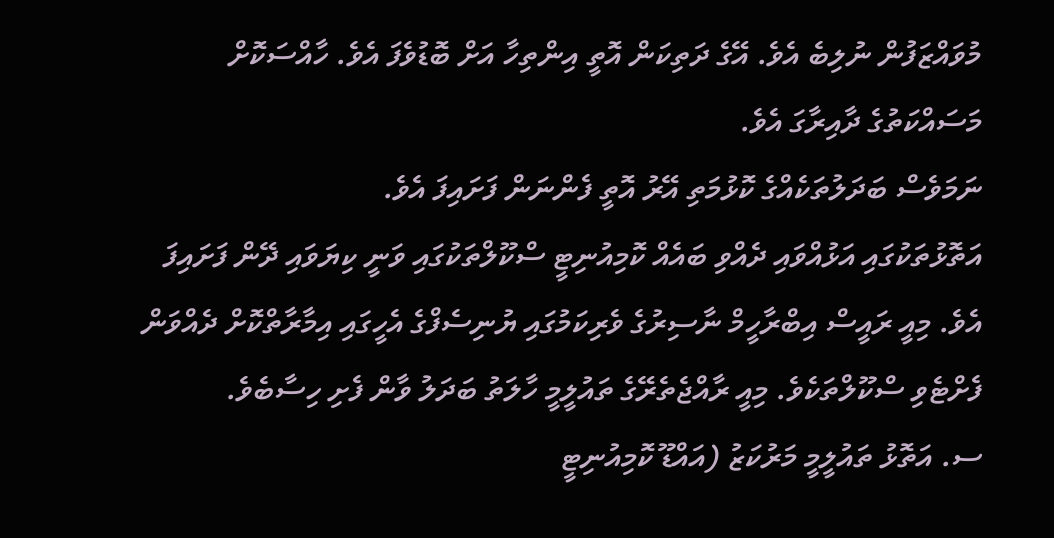މުވައްޒަފުން ނުލިބެ އެވެ. އޭގެ ދަތިކަން އޮތީ އިންތިހާ އަށް ބޮޑުވެފަ އެވެ. ހާއްސަކޮށް މަސައްކަތުގެ ދާއިރާގަ އެވެ.
ނަމަވެސް ބަދަލުތަކެއްގެ ކޮޅުމަތި އޭރު އޮތީ ފެންނަން ފަށައިފަ އެވެ.
އަތޮޅުތަކުގައި އަޅުއްވައި ދެއްވި ބައެއް ކޮމިއުނިޓީ ސްކޫލްތަކުގައި ވަނީ ކިޔަވައި ދޭން ފަށައިފަ އެވެ. މިއީ ރައީސް އިބްރާހީމް ނާސިރުގެ ވެރިކަމުގައި ޔުނިސެފްގެ އެހީގައި އިމާރާތްކޮށް ދެއްވަން ފެށްޓެވި ސްކޫލްތަކެވެ. މިއީ ރާއްޖެތެރޭގެ ތައުލީމީ ހާލަތު ބަދަލު ވާން ފެށި ހިސާބެވެ.
ސ. އަތޮޅު ތައުލީމީ މަރުކަޒު (އައްޑޫ ކޮމިއުނިޓީ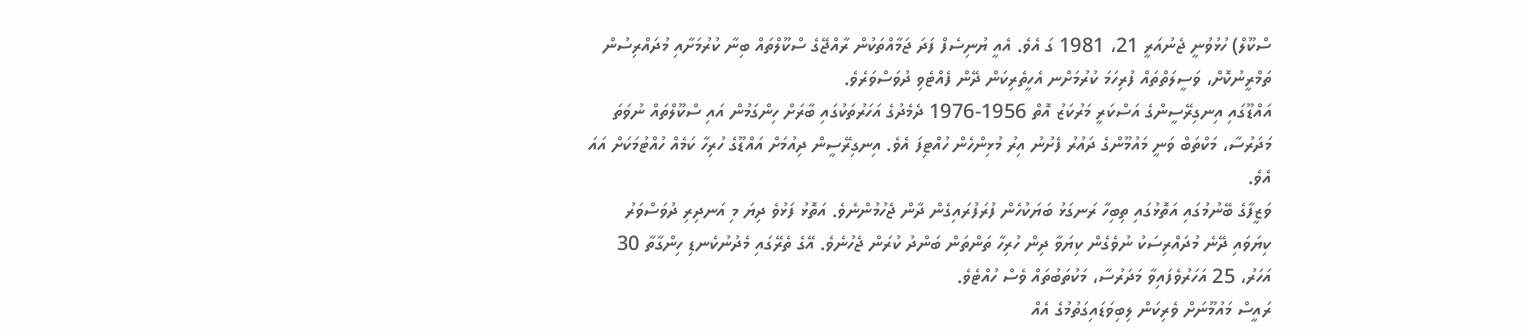ސްކޫލް) ހުޅުވުނީ ޖެނުއަރީ 21، 1981 ގަ އެވެ. އެއީ ޔުނިސެފް ފަދަ ޖަމާއްތަކުން ރާއްޖޭގެ ސްކޫލްތައް ބިނާ ކުރުމަށާއި މުދައްރިސުން ތަމްރީނުކޮށް، ވަސީލަތްތައް ފުރިހަމަ ކުރުމަށްނ އެހީތެރިކަން ދޭން ފެއްޓެވި ދުވަސްވަރެވެ.
އައްޑޫގައި އިނގިރޭސީންގެ އަސްކަރީ މަރުކަޒު އޮތް 1956-1976 ދެމެދުގެ އަހަރުތަކުގައި ބާރަށް ހިންގަމުން އައި ސްކޫލްތައް ނުވަތަ މަދަރުސާ، މަކްތަބް ވަނީ މައުމޫންގެ ދައުރު ފެށުނު އިރު މުޅިންހެން ހުއްޓިފަ އެވެ. އިނގިރޭސީން ދިއުމަށް އައްޑޫގެ ހުރިހާ ކަމެއް ހުއްޓުމަކަށް އައަ އެވެ.
ވަޒީފާގެ ބޭނުމުގައި އަތޮޅުގައި ތިބިހާ ރަނގަޅު ބަޔަކުހެން ފުރަފުރައިގެން ދާން ޖެހުމުންނެވެ. އަތޮޅު ފަޅުވެ ދިޔަ މި އަނދިރި ދުވަސްވަރު ކިޔަވައި ދޭނެ މުދައްރިސަކު ނުވެގެން ކިޔަވާ ދިން ހުރިހާ ތަންތަން ބަންދު ކުރަން ޖެހުނެވެ. އޭގެ ތެރޭގައި މެދުނުކެނޑި ހިންގާތާ 30 އަހަރު، 25 އަހަރުވެފައިވާ މަދަރުސާ، މަކުތަބުތައް ވެސް ހުއްޓެވެ.
ރައީސް މައުމޫނަށް ވެރިކަން ލިބިވަޑައިގަތުމުގެ އެއް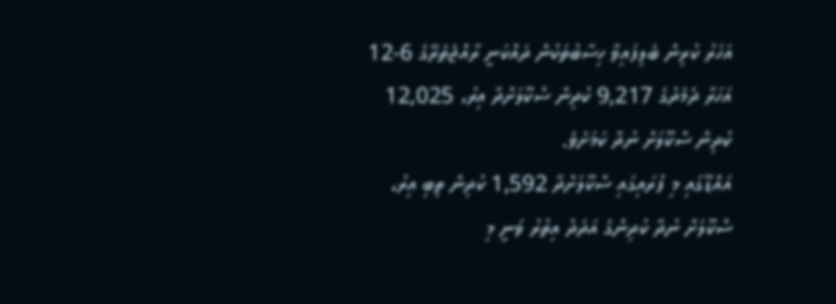އަހަރު ކުރިން ބެލިފައިވާ ހިސާބުތަކުން ދައްކަނީ ރާއްޖެތެރޭގެ 6-12 އަހަރާ ދެމެދުގެ 9,217 ކުދިން ސްކޫލަށްދާ އިރު، 12,025 ކުދިން ސްކޫލަށް ނުދާ ކަމަށެވެ.
އައްޑޫގައި މި ފުރައިގައި ސްކޫލަށްދާ 1,592 ކުދިން ތިބި އިރު، ސްކޫލަށް ނުދާ ކުދިންގެ އަދަދު އިތުރު ވަނީ މި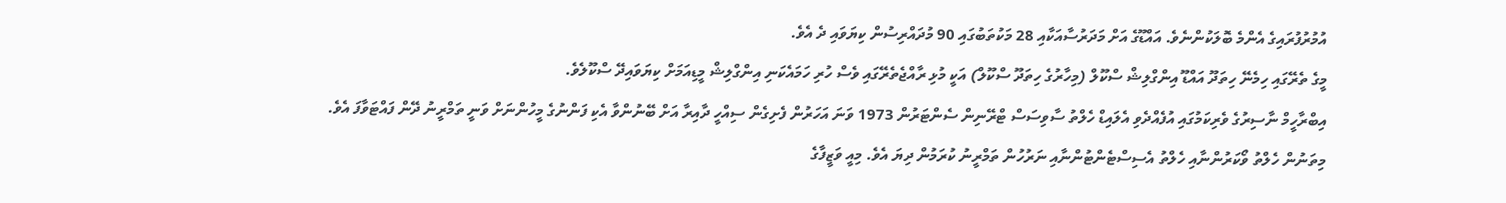އުމުރުފުރައިގެ އެންމެ ބޮލަކުންނެވެ. އައްޑޫގެ އަށް މަދަރުސާއަކާއި 28 މަކުތަބުގައި 90 މުދައްރިސުން ކިޔަވައި ދެ އެވެ.
މީގެ ތެރޭގައި ހިމެނޭ ހިތަދޫ އައްޑޫ އިންގްލިޝް ސްކޫލް (މިހާރުގެ ހިތަދޫ ސްކޫލް) އަކީ މުޅި ރާއްޖެތެރޭގައި ވެސް ހުރި ހަމައެކަނި އިންގްލިޝް މީޑިއަމަށް ކިޔަވައިދޭ ސްކޫލެވެ.
އިބްރާހީމް ނާސިރުގެ ވެރިކަމުގައި އުފެއްދެވި އެލައިޑް ހެލްތު ސާވިސަސް ޓްރޭނިން ސެންޓަރުން 1973 ވަނަ އަހަރުން ފެށިގެން ސިއްހީ ދާއިރާ އަށް ބޭނުންވާ އެކި ފަންނުގެ މީހުންނަށް ވަނީ ތަމްރީނު ދޭން ފައްޓަވާފަ އެވެ.
މިތަނުން ހެލްތު ވޯކަރުންނާއި ހެލްތު އެސިސްޓެންޓުންނާއި ނަރުހުން ތަމްރީނު ކުރަމުން ދިޔަ އެވެ. މިއީ ވަޒީފާގެ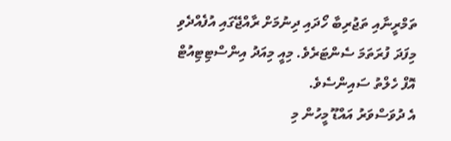ތަމްރީނާއި ތަޖުރިބާ ހޯދައި ދިނުމަށް ރާއްޖޭގައި އުފެއްދެވި މިފަދަ ފުރަތަމަ ސެންޓަރެވެ. މިއީ މިއަދު އިންސްޓިޓިއުޓް އޮފް ހެލްތު ސައިންސެވެ.
އެ ދުވަސްވަރު އައްޑޫ މީހުން މި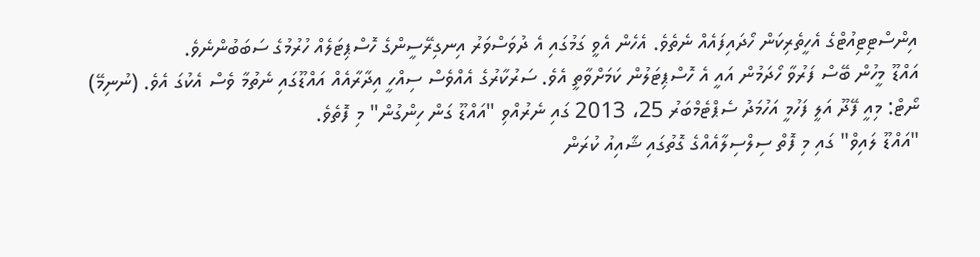އިންސްޓިޓިއުޓްގެ އެހީތެރިކަން ހޯދައިފައެއް ނެތެވެ. އެހެން އެވީ ގަމުގައި އެ ދުވަސްވަރު އިނގިރޭސީންގެ ހޮސްޕިޓަލެއް ހުރުމުގެ ސަބަބުންނެވެ.
އައްޑޫ މީހުން ބޭސް ފަރުވާ ހޯދަމުން އައީ އެ ހޮސްޕިޓަލުން ކަމަށްވާތީ އެވެ. ސަރުކާރުގެ އެއްވެސް ސިއްހީ އިދާރާއެއް އައްޑޫގައި ނެތުމާ ވެސް އެކުގަ އެވެ. (ނުނިމޭ)
ނޯޓް: މިއީ ފޭދޫ އަލީ ފަހުމީ އަހުމަދު ސެޕްޓެމްބަރު 25، 2013 ގައި ނެރުއްވި "އައްޑޫ ގަން ހިންގުން" މި ފޮތެވެ.
"އައްޑޫ ލައިވް" ގައި މި ފޮތް ސިލްސިލާއެއްގެ ގޮތުގައި ޝާއިއު ކުރަން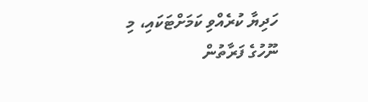ހަދިޔާ ކުރެއްވި ކަމަށްޓަކައި، މި ނޫހުގެ ފަރާތުން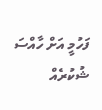ފަހުމީ އަށް ހާއްސަ ޝުކުރެއް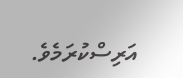އަރިސްކުރަމެވެ.